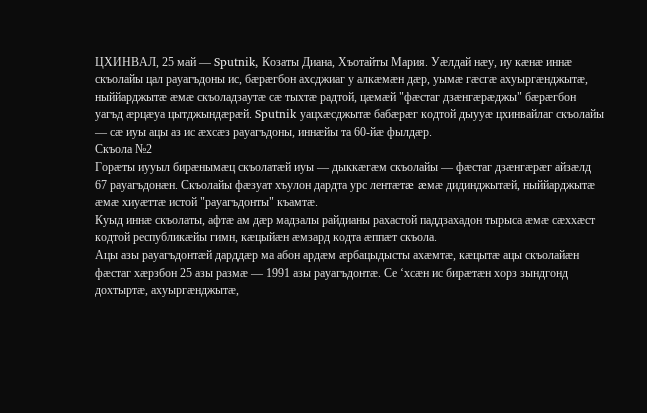ЦХИНВАЛ, 25 май — Sputnik, Козаты Диана, Хъотайты Мария. Уӕлдай нӕу, иу кӕнӕ иннӕ скъолайы цал рауагъдоны ис, бӕрӕгбон ахсджиаг у алкӕмӕн дӕр, уымӕ гӕсгӕ ахуыргӕнджытӕ, ныййарджытӕ ӕмӕ скъоладзаутӕ сӕ тыхтӕ радтой, цӕмӕй "фӕстаг дзӕнгӕрӕджы" бӕрӕгбон уагъд ӕрцӕуа цытджындӕрӕй. Sputnik уацхӕсджытӕ бабӕрӕг кодтой дыууӕ цхинвайлаг скъолайы — сӕ иуы ацы аз ис ӕхсӕз рауагъдоны, иннӕйы та 60-йӕ фылдӕр.
Скъола №2
Горæты иууыл бирæнымæц скъолатæй иуы — дыккæгæм скъолайы — фæстаг дзæнгæрæг айзæлд 67 рауагъдонæн. Скъолайы фæзуат хъулон дардта урс лентæтæ æмæ дидинджытæй, ныййарджытæ æмæ хиуæттæ истой "рауагъдонты" къамтæ.
Куыд иннæ скъолаты, афтæ ам дæр мадзалы райдианы рахастой паддзахадон тырыса æмæ сæххæст кодтой республикæйы гимн, кæцыйæн æмзард кодта æппæт скъола.
Ацы азы рауагъдонтæй дарддæр ма абон ардæм æрбацыдысты ахæмтæ, кӕцытӕ ацы скъолайæн фæстаг хæрзбон 25 азы размæ — 1991 азы рауагъдонтæ. Се ‘хсæн ис бирæтæн хорз зындгонд дохтыртæ, ахуыргæнджытæ,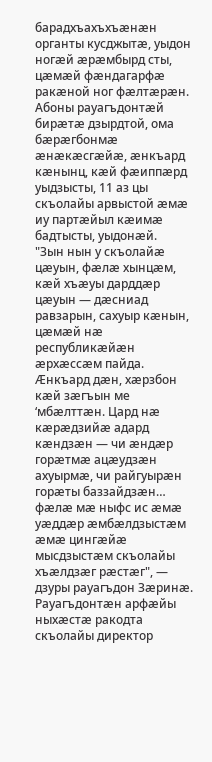барадхъахъхъæнæн органты кусджытæ, уыдон ногæй æрæмбырд сты, цæмæй фæндагарфæ ракæной ног фæлтæрæн.
Абоны рауагъдонтæй бирæтæ дзырдтой, ома бæрæгбонмæ æнæкæсгæйæ, æнкъард кæнынц, кӕй фæиппæрд уыдзысты, 11 аз цы скъолайы арвыстой æмæ иу партæйыл кæимæ бадтысты, уыдонæй.
"Зын нын у скъолайæ цæуын, фæлæ хынцæм, кæй хъæуы дарддæр цæуын — дæсниад равзарын, сахуыр кæнын, цæмæй нæ республикæйæн æрхæссæм пайда. Æнкъард дæн, хæрзбон кæй зæгъын ме ‘мбæлттæн. Цард нæ кæрæдзийæ адард кæндзæн — чи æндæр горæтмæ ацæудзæн ахуырмæ, чи райгуырæн горæты баззайдзæн… фæлæ мæ ныфс ис æмæ уæддæр æмбæлдзыстæм æмæ цингæйæ мысдзыстæм скъолайы хъæлдзæг рæстæг", — дзуры рауагъдон Зӕринæ.
Рауагъдонтæн арфæйы ныхæстæ ракодта скъолайы директор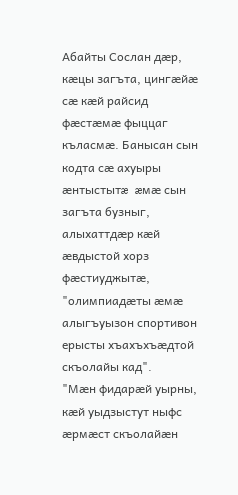Абайты Сослан дæр, кæцы загъта, цингæйæ сæ кæй райсид фæстæмæ фыццаг къласмæ. Банысан сын кодта сæ ахуыры æнтыстытæ æмæ сын загъта бузныг, алыхаттдæр кæй æвдыстой хорз фæстиуджытæ, "олимпиадæты æмæ алыгъуызон спортивон ерысты хъахъхъæдтой скъолайы кад".
"Мæн фидарæй уырны, кæй уыдзыстут ныфс æрмæст скъолайæн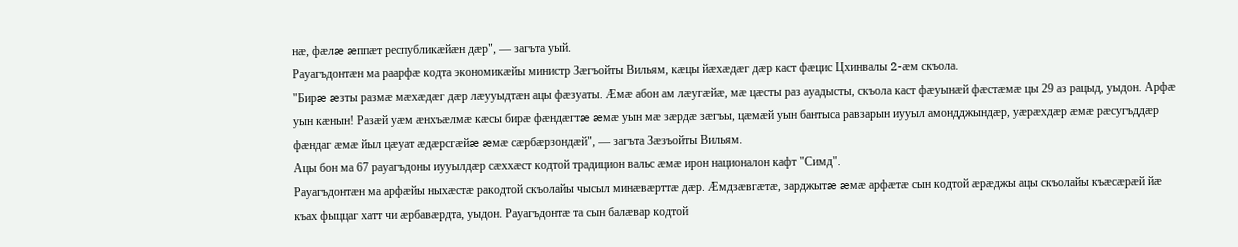нæ, фæлæ æппæт республикæйæн дӕр", — загъта уый.
Рауагъдонтæн ма раарфæ кодта экономикæйы министр Зæгъойты Вильям, кæцы йæхæдæг дæр каст фæцис Цхинвалы 2-æм скъола.
"Бирæ æзты размæ мæхæдæг дæр лæууыдтæн ацы фæзуаты. Æмæ абон ам лæугæйæ, мæ цæсты раз ауадысты, скъола каст фæуынæй фæстæмæ цы 29 аз рацыд, уыдон. Арфæ уын кæнын! Разæй уæм æнхъæлмæ кӕсы бирæ фæндæгтæ æмæ уын мæ зæрдæ зæгъы, цæмæй уын бантыса равзарын иууыл амондджындæр, уæрæхдæр æмæ рæсугъддæр фӕндаг æмæ йыл цæуат æдæрсгæйæ æмæ сæрбæрзондæй", — загъта Зæзъойты Вильям.
Ацы бон ма 67 рауагъдоны иууылдæр сæххæст кодтой традицион вальс æмæ ирон националон кафт "Симд".
Рауагъдонтæн ма арфæйы ныхæстæ ракодтой скъолайы чысыл минæвæрттæ дæр. Æмдзæвгæтæ, зарджытæ æмæ арфæтæ сын кодтой æрæджы ацы скъолайы къæсæрæй йæ къах фыццаг хатт чи æрбавæрдта, уыдон. Рауагъдонтæ та сын балæвар кодтой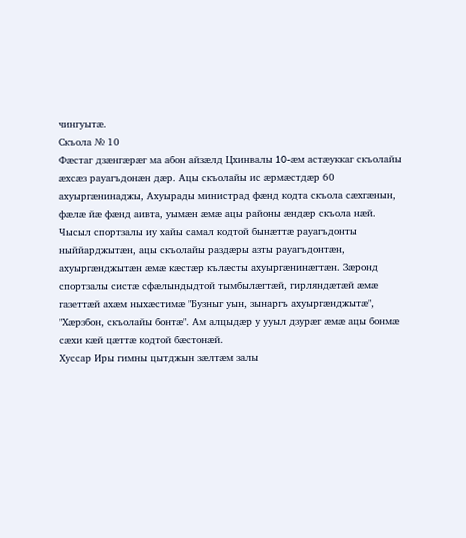чингуытæ.
Скъола № 10
Фæстаг дзæнгæрæг ма абон айзæлд Цхинвалы 10-æм астæуккаг скъолайы æхсæз рауагъдонæн дæр. Ацы скъолайы ис æрмæстдæр 60 ахуыргæнинаджы, Ахуырады министрад фæнд кодта скъола сæхгæнын, фæлæ йӕ фӕнд аивта, уымæн æмæ ацы районы æндæр скъола нæй.
Чысыл спортзалы иу хайы самал кодтой бынæттæ рауагъдонты ныййарджытæн, ацы скъолайы раздæры азты рауагъдонтæн, ахуыргæнджытæн æмæ кӕстӕр кълӕсты ахуыргæнинæгтæн. Зæронд спортзалы систæ сфæлындыдтой тымбылæгтæй, гирляндæтæй æмæ газеттæй ахæм ныхæстимæ "Бузныг уын, зынаргъ ахуыргæнджытæ", "Хæрзбон, скъолайы бонтæ". Ам алцыдæр у ууыл дзурæг æмæ ацы бонмæ сæхи кæй цæттæ кодтой бæстонæй.
Хуссар Иры гимны цытджын зæлтæм залы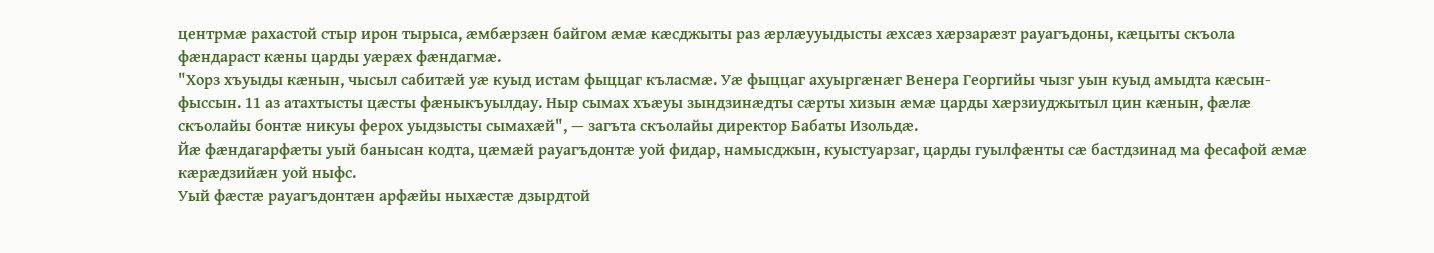центрмæ рахастой стыр ирон тырыса, æмбæрзæн байгом æмæ кæсджыты раз æрлæууыдысты æхсæз хæрзарæзт рауагъдоны, кæцыты скъола фæндараст кæны царды уæрæх фæндагмӕ.
"Хорз хъуыды кæнын, чысыл сабитæй уæ куыд истам фыццаг къласмæ. Уæ фыццаг ахуыргæнæг Венера Георгийы чызг уын куыд амыдта кæсын-фыссын. 11 аз атахтысты цæсты фæныкъуылдау. Ныр сымах хъæуы зындзинæдты сæрты хизын æмæ царды хæрзиуджытыл цин кæнын, фæлæ скъолайы бонтæ никуы ферох уыдзысты сымахæй", — загъта скъолайы директор Бабаты Изольдæ.
Йæ фæндагарфæты уый банысан кодта, цæмæй рауагъдонтӕ уой фидар, намысджын, куыстуарзаг, царды гуылфæнты сæ бастдзинад ма фесафой æмæ кæрæдзийæн уой ныфс.
Уый фæстæ рауагъдонтæн арфæйы ныхæстæ дзырдтой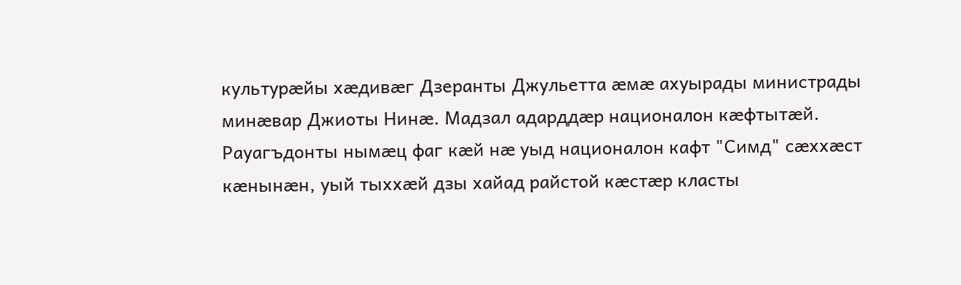культурæйы хӕдивӕг Дзеранты Джульетта æмæ ахуырады министрады минæвар Джиоты Нинæ. Мадзал адарддæр националон кæфтытæй. Рауагъдонты нымæц фаг кæй нæ уыд националон кафт "Симд" сæххæст кæнынæн, уый тыххæй дзы хайад райстой кæстæр класты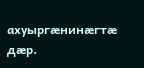ахуыргæнинæгтæ дæр.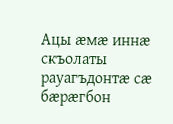Ацы æмæ иннæ скъолаты рауагъдонтæ сæ бæрæгбон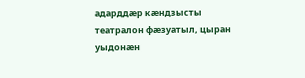адарддæр кæндзысты театралон фæзуатыл, цыран уыдонæн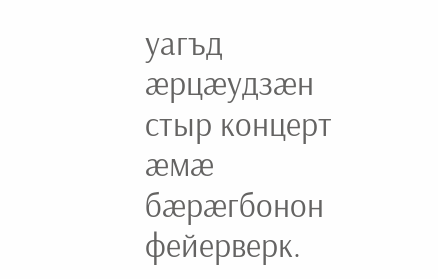уагъд æрцæудзæн стыр концерт æмæ бæрæгбонон фейерверк.